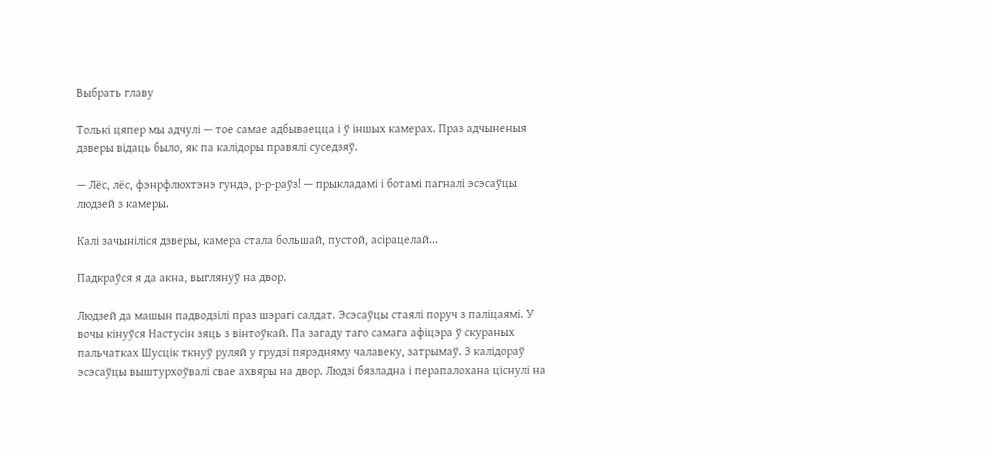Выбрать главу

Толькі цяпер мы адчулі — тое самае адбываецца і ў іншых камерах. Праз адчыненыя дзверы відаць было, як па калідоры правялі суседзяў.

— Лёс, лёс, фэнрфлюхтэнэ гундэ, р-р-раўз! — прыкладамі і ботамі пагналі эсэсаўцы людзей з камеры.

Калі зачыніліся дзверы, камера стала большай, пустой, асірацелай...

Падкраўся я да акна, выглянуў на двор.

Людзей да машын падводзілі праз шэрагі салдат. Эсэсаўцы стаялі поруч з паліцаямі. У вочы кінуўся Настусін зяць з вінтоўкай. Па загаду таго самага афіцэра ў скураных пальчатках Шусцік ткнуў руляй у грудзі пярэдняму чалавеку, затрымаў. З калідораў эсэсаўцы выштурхоўвалі свае ахвяры на двор. Людзі бязладна і перапалохана ціснулі на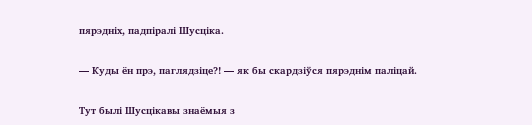пярэдніх, падпіралі Шусціка.

— Куды ён прэ, паглядзіце?! — як бы скардзіўся пярэднім паліцай.

Тут былі Шусцікавы знаёмыя з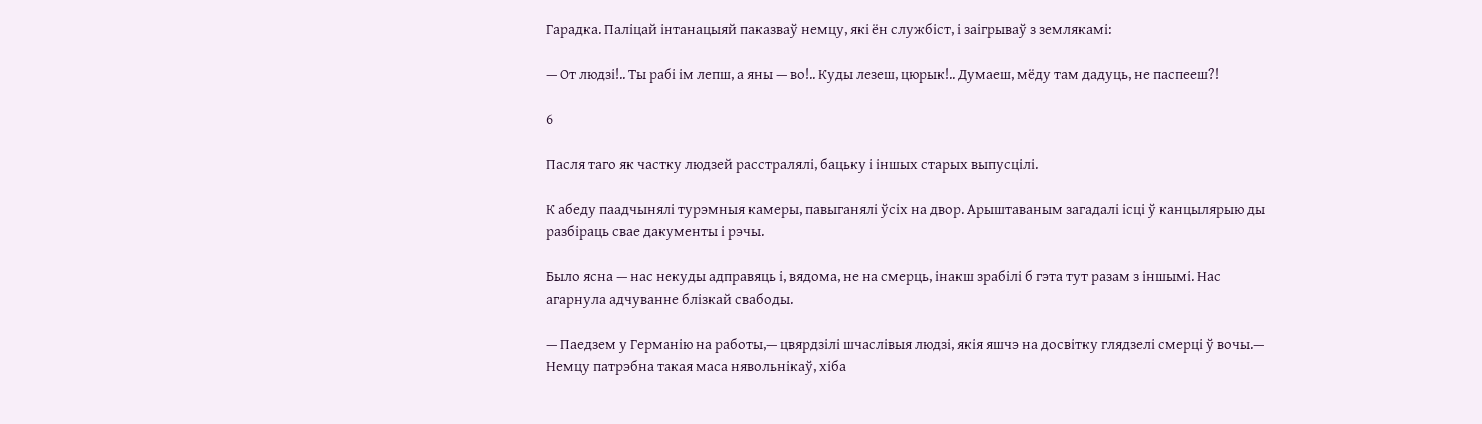Гарадка. Паліцай інтанацыяй паказваў немцу, які ён службіст, і заігрываў з землякамі:

— От людзі!.. Ты рабі ім лепш, а яны — во!.. Куды лезеш, цюрык!.. Думаеш, мёду там дадуць, не паспееш?!

6

Пасля таго як частку людзей расстралялі, бацьку і іншых старых выпусцілі.

К абеду паадчынялі турэмныя камеры, павыганялі ўсіх на двор. Арыштаваным загадалі ісці ў канцылярыю ды разбіраць свае дакументы і рэчы.

Было ясна — нас некуды адправяць і, вядома, не на смерць, інакш зрабілі б гэта тут разам з іншымі. Нас агарнула адчуванне блізкай свабоды.

— Паедзем у Германію на работы,— цвярдзілі шчаслівыя людзі, якія яшчэ на досвітку глядзелі смерці ў вочы.— Немцу патрэбна такая маса нявольнікаў, хіба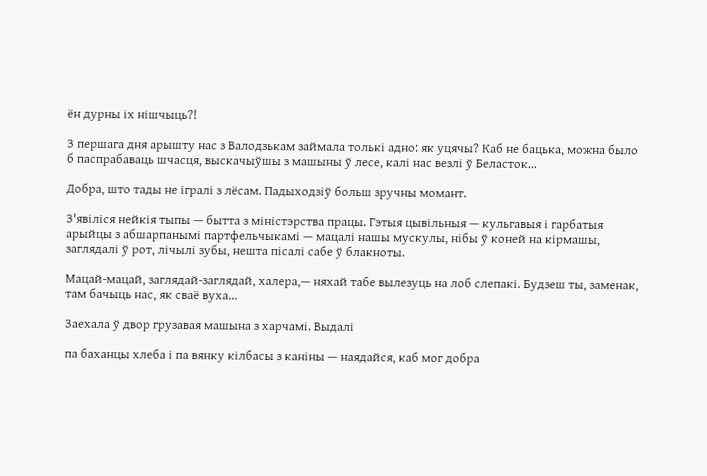ён дурны іх нішчыць?!

З першага дня арышту нас з Валодзькам займала толькі адно: як уцячы? Каб не бацька, можна было б паспрабаваць шчасця, выскачыўшы з машыны ў лесе, калі нас везлі ў Беласток...

Добра, што тады не ігралі з лёсам. Падыходзіў больш зручны момант.

З'явіліся нейкія тыпы — бытта з міністэрства працы. Гэтыя цывільныя — кульгавыя і гарбатыя арыйцы з абшарпанымі партфельчыкамі — мацалі нашы мускулы, нібы ў коней на кірмашы, заглядалі ў рот, лічылі зубы, нешта пісалі сабе ў блакноты.

Мацай-мацай, заглядай-заглядай, халера,— няхай табе вылезуць на лоб слепакі. Будзеш ты, заменак, там бачыць нас, як сваё вуха...

Заехала ў двор грузавая машына з харчамі. Выдалі

па баханцы хлеба і па вянку кілбасы з каніны — наядайся, каб мог добра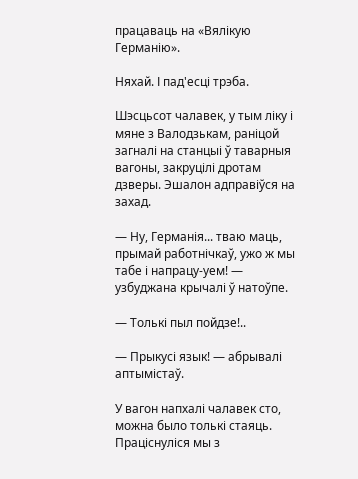працаваць на «Вялікую Германію».

Няхай. І пад'есці трэба.

Шэсцьсот чалавек, у тым ліку і мяне з Валодзькам, раніцой загналі на станцыі ў таварныя вагоны, закруцілі дротам дзверы. Эшалон адправіўся на захад.

— Ну, Германія... тваю маць, прымай работнічкаў, ужо ж мы табе і напрацу-уем! — узбуджана крычалі ў натоўпе.

— Толькі пыл пойдзе!..

— Прыкусі язык! — абрывалі аптымістаў.

У вагон напхалі чалавек сто, можна было толькі стаяць. Праціснуліся мы з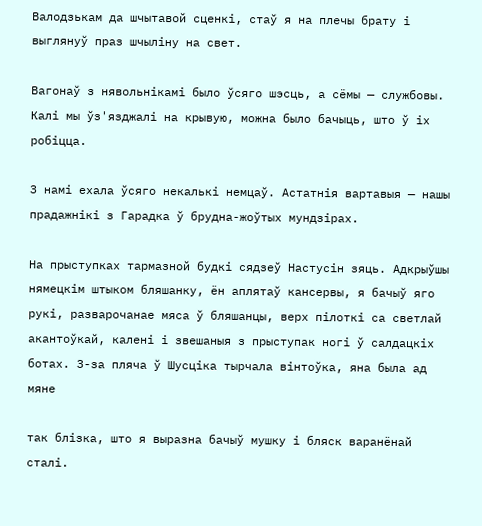Валодзькам да шчытавой сценкі, стаў я на плечы брату і выглянуў праз шчыліну на свет.

Вагонаў з нявольнікамі было ўсяго шэсць, а сёмы — службовы. Калі мы ўз'язджалі на крывую, можна было бачыць, што ў іх робіцца.

З намі ехала ўсяго некалькі немцаў. Астатнія вартавыя — нашы прадажнікі з Гарадка ў брудна-жоўтых мундзірах.

На прыступках тармазной будкі сядзеў Настусін зяць. Адкрыўшы нямецкім штыком бляшанку, ён аплятаў кансервы, я бачыў яго рукі, разварочанае мяса ў бляшанцы, верх пілоткі са светлай акантоўкай, калені і звешаныя з прыступак ногі ў салдацкіх ботах. З-за пляча ў Шусціка тырчала вінтоўка, яна была ад мяне

так блізка, што я выразна бачыў мушку і бляск варанёнай сталі.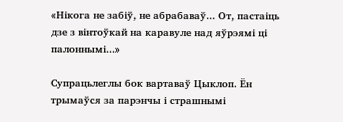«Нікога не забіў, не абрабаваў... От, пастаіць дзе з вінтоўкай на каравуле над яўрэямі ці палоннымі...»

Супрацьлеглы бок вартаваў Цыклоп. Ён трымаўся за парэнчы і страшнымі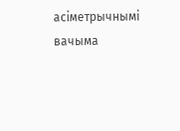асіметрычнымі вачыма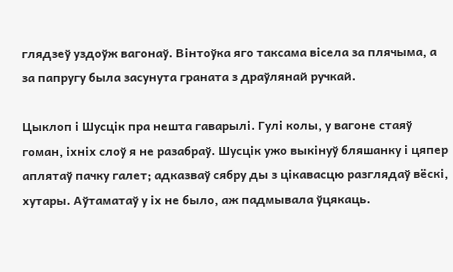глядзеў уздоўж вагонаў. Вінтоўка яго таксама вісела за плячыма, а за папругу была засунута граната з драўлянай ручкай.

Цыклоп і Шусцік пра нешта гаварылі. Гулі колы, у вагоне стаяў гоман, іхніх слоў я не разабраў. Шусцік ужо выкінуў бляшанку і цяпер аплятаў пачку галет; адказваў сябру ды з цікавасцю разглядаў вёскі, хутары. Аўтаматаў у іх не было, аж падмывала ўцякаць.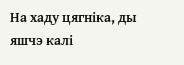На хаду цягніка, ды яшчэ калі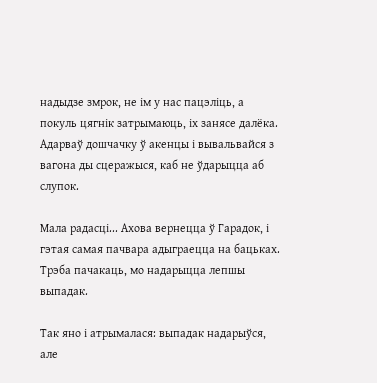надыдзе змрок, не ім у нас пацэліць, а покуль цягнік затрымаюць, іх занясе далёка. Адарваў дошчачку ў акенцы і вывальвайся з вагона ды сцеражыся, каб не ўдарыцца аб слупок.

Мала радасці... Ахова вернецца ў Гарадок, і гэтая самая пачвара адыграецца на бацьках. Трэба пачакаць, мо надарыцца лепшы выпадак.

Так яно і атрымалася: выпадак надарыўся, але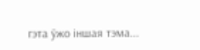гэта ўжо іншая тэма...